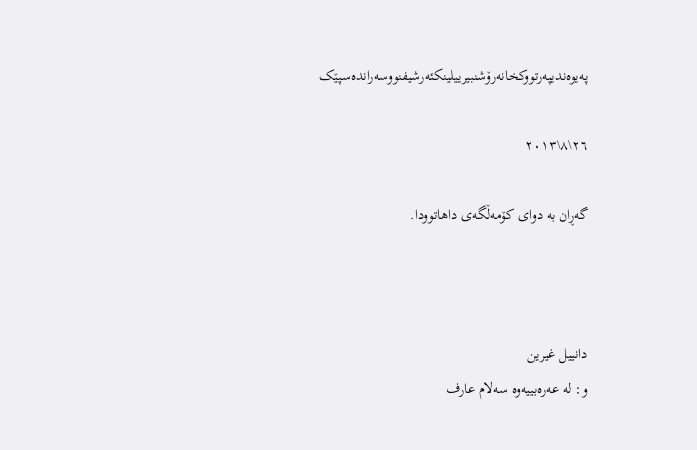په‌یوه‌ندیپه‌رتووکخانه‌رۆشنبیرییلینکئه‌رشیفنووسه‌رانده‌سپێک

٢٦\٨\٢٠١٣

گه‌ڕان به ‌دوای کۆمه‌ڵگه‌ی داهاتوودا.



دانییل غیرین                                                                                                      و: لە عەرەبییەوە سەلام عارف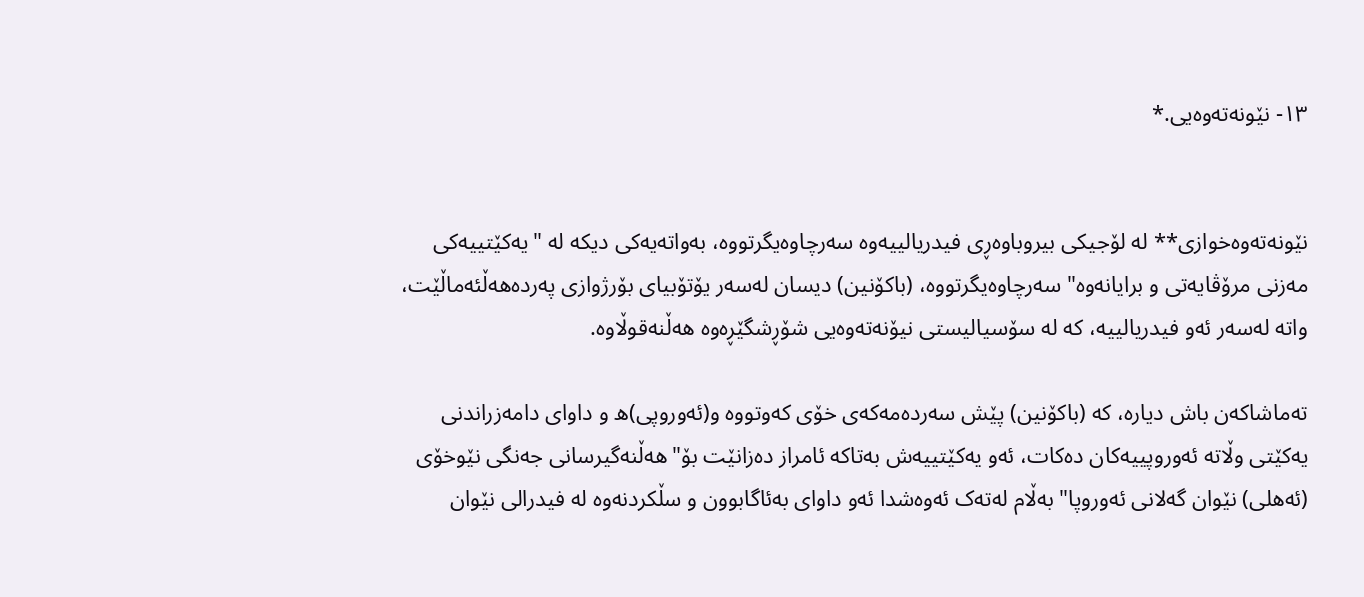١٣- نێونه‌ته‌وه‌یی.*


نێونه‌ته‌وه‌خوازی** له‌ لۆجیکی بیروباوه‌ڕی فیدریالییه‌وه‌ سه‌رچاوه‌یگرتووه‌، به‌واته‌یه‌کی دیکە له‌ "یه‌کێتییه‌کی مه‌زنی مرۆڤایه‌تی و برایانه‌وه‌" سه‌رچاوه‌یگرتووه‌، (باکۆنین) دیسان له‌سه‌ر یۆتۆبیای بۆرژوازی په‌رده‌هه‌ڵئه‌ماڵێت، واته‌ له‌سه‌ر ئه‌و فیدریالییه‌، که ‌له‌ سۆسیالیستی نیۆنه‌ته‌وه‌یی شۆڕشگێڕه‌وه‌ هه‌ڵنه‌قوڵاوه‌.

ته‌ماشاکه‌ن باش دیاره‌، که‌ (باکۆنین) پێش سه‌رده‌مه‌که‌ی خۆی که‌وتووه ‌و(ئه‌وروپی)ه‌ و داوای دامه‌زراندنی یه‌کێتی وڵاته‌ ئه‌وروپییه‌کان ده‌کات، ئه‌و یه‌کێتییه‌ش به‌تاکه‌ ئامراز ده‌زانێت بۆ"هه‌ڵنه‌گیرسانی جه‌نگی نێوخۆی (ئەهلی) نێوان گه‌لانی ئه‌وروپا" به‌ڵام لەتەک ئه‌وه‌شدا ئه‌و داوای به‌ئاگابوون و سڵکردنه‌وه‌ له‌ فیدرالی نێوان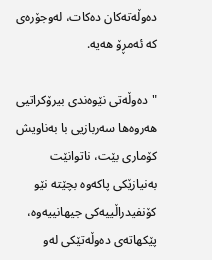ده‌وڵه‌ته‌کان ده‌کات، له‌وجۆره‌ی که‌ ئه‌مڕۆ هه‌یه‌.

"ده‌وڵه‌تی نێوه‌ندی بیرۆکراتیی هه‌روه‌ها سه‌ربازیی با به‌ناویش کۆماری بێت، ناتوانێت به‌نیازێکی پاکه‌وه‌ بچێته‌ نێو کۆنفیدراڵییه‌کی جیهانییه‌وه‌، پێکهاته‌ی ده‌وڵه‌تێکی له‌و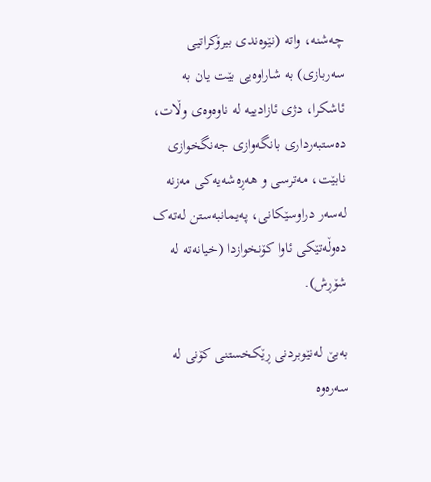چه‌شنه، واته‌‌ (نێوه‌ندی بیرۆکراتیی سه‌ربازی) به‌ شاراوه‌یی بێت یان به‌ ئاشکرا، دژی ئازادییه‌ له ‌ناوه‌وه‌ی وڵات، ده‌ستبه‌رداری بانگه‌وازی جه‌نگخوازی نابێت، مه‌ترسی و هه‌ڕه‌شه‌یه‌کی مه‌زنه‌ له‌سه‌ر دراوسێکانی، په‌یمانبه‌ستن لەتەک ده‌وڵه‌تێکی ئاوا کۆنخوازدا (خیانه‌ته‌ له‌ شۆڕش).

به‌بێ له‌نێوبردنی ڕێکخستنی کۆنی له‌ سه‌ره‌وه‌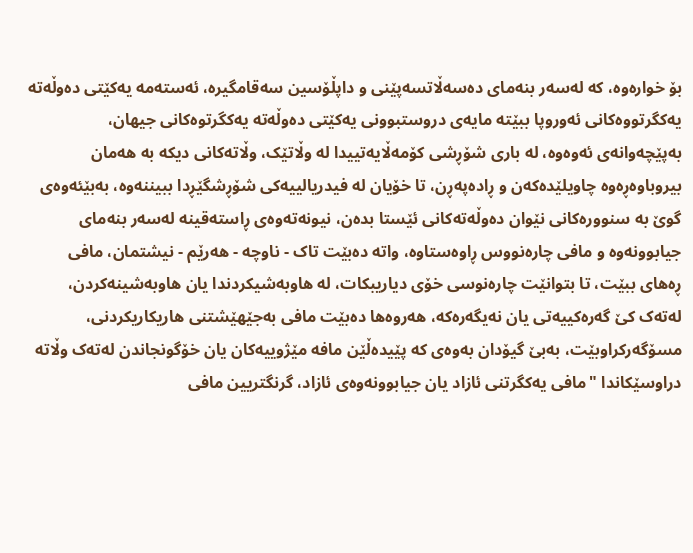بۆ خواره‌وه‌، که ‌له‌سه‌ر بنه‌مای ده‌سه‌ڵاتسه‌پێنی و داپڵۆسین سه‌قامگیره‌، ئەستەمە یه‌کێتی ده‌وڵه‌ته‌ یه‌کگرتووه‌کانی ئه‌وروپا ببێته‌ مایه‌ی دروستبوونی یه‌کێتی ده‌وڵه‌ته‌ یه‌کگرتوه‌کانی جیهان، به‌پێچه‌وانه‌ی ئه‌وه‌وه‌، له‌ باری شۆڕشی کۆمه‌ڵایه‌تییدا له‌ وڵاتێک، وڵاته‌کانی دیکە به‌ هه‌مان بیروباوه‌ڕه‌وه‌ چاویلێده‌که‌ن و ڕاده‌په‌ڕن، تا خۆیان له‌ فیدریالییه‌کی شۆڕشگێڕدا ببیننه‌وه‌، به‌بێئه‌وه‌ی گوێ به‌ سنووره‌کانی نێوان ده‌وڵه‌ته‌کانی ئێستا بده‌ن، نیونه‌ته‌وه‌ی ڕاسته‌قینه‌ له‌سه‌ر بنه‌مای جیابوونه‌وه‌ و مافی چاره‌نووس ڕاوه‌ستاوه‌، واته‌ ده‌بێت تاک - ناوچه ‌- هه‌رێم - نیشتمان، مافی ڕه‌های ببێت، تا بتوانێت چاره‌نوسی خۆی دیاریبکات، له‌ هاوبه‌شیکردندا یان هاوبه‌شینه‌کردن، لەتەک کێ گه‌ره‌کییه‌تی یان نه‌یگه‌ره‌که‌، هه‌روه‌ها دە‌بێت مافی به‌جێهێشتنی هاریکاریکردنی، مسۆگەرکراوبێت، به‌بێ گیۆدان به‌وه‌ی که‌ پێیده‌ڵێن مافه‌ مێژوییه‌کان یان خۆگونجاندن لەتەک وڵاته‌ دراوسێکاندا "مافی یه‌کگرتنی ئازاد یان جیابوونه‌وه‌ی ئازاد، گرنگتریین مافی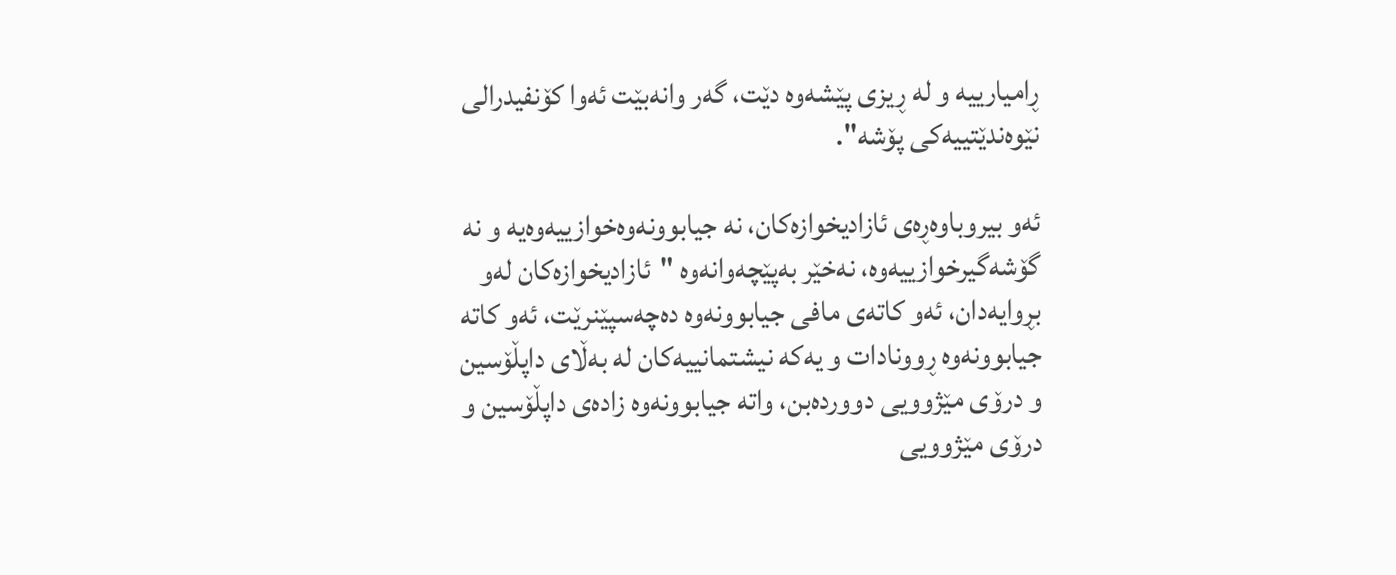ڕامیارییه ‌و له‌ ڕیزی پێشه‌وه‌ دێت، گه‌ر وانه‌بێت ئه‌وا کۆنفیدرالی نێوه‌ندێتییه‌کی پۆشه‌‌".

ئه‌و بیروباوه‌ڕه‌ی ئازادیخوازه‌کان، نه‌ جیابوونه‌وه‌خوازییەوەیە‌ و نه‌ گۆشه‌گیرخوازییەوە، نه‌خێر به‌پێچه‌وانه‌وه‌ "ئازادیخوازه‌کان له‌و بڕوایه‌دان، ئه‌و کاته‌ی مافی جیابوونه‌وه‌ ده‌چه‌سپێنرێت، ئه‌و کاته‌ جیابوونه‌وه ڕوونادات و یه‌که‌ نیشتمانییه‌کان له ‌به‌ڵای داپڵۆسین و درۆی مێژوویی دوورده‌بن، واته‌ جیابوونه‌وه‌ زاده‌ی داپڵۆسین و درۆی مێژوویی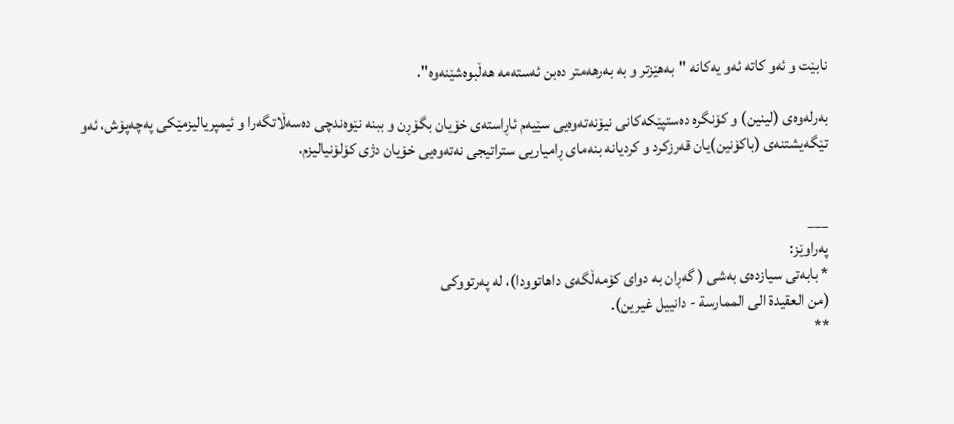نابێت و ئه‌و کاته‌ ئه‌و یه‌کانه ‌"به‌هێزتر و به‌ به‌رهه‌متر ده‌بن ئەستەمە‌ هه‌ڵبوه‌شێنه‌وه‌".

به‌رله‌وه‌ی (لینین) و کۆنگره‌ ده‌ستپێکه‌کانی نیۆنه‌ته‌وه‌یی سێیه‌م ئاڕاسته‌ی خۆیان بگۆڕن و ببنه‌ نێوه‌ندچی ده‌سه‌ڵاتگه‌را و ئیمپریالیزمێکی په‌چه‌پۆش، ئه‌و تێگه‌یشتنه‌ی (باکۆنین)یان قه‌رزکرد و کردیانه‌ بنه‌مای ڕامیاریی ستراتیجی نه‌ته‌وه‌یی خۆیان دژی کۆلۆنیالیزم.


___
په‌راوێز:
* بابه‌تی سیازده‌ی به‌شی ( گه‌ڕان به‌ دوای کۆمه‌ڵگه‌ی داهاتوودا)، له‌ په‌رتووکی
(من العقیدة الی الممارسة - دانییل غیرین).
**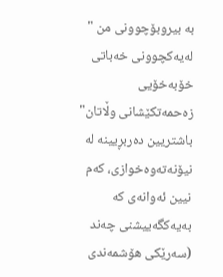به‌ بیروبۆچوونی من " له‌‌یه‌کچوونی خه‌باتی خۆبه‌خۆیی زه‌حمه‌تکێشانی وڵاتان" باشتریین ده‌ربڕیینه‌ له‌ نیۆنه‌ته‌وه‌خوازی، که‌م نیین ئه‌وانه‌ی که‌ به‌یه‌کگەییشنی چه‌ند (سه‌رێکی هۆشمه‌ندی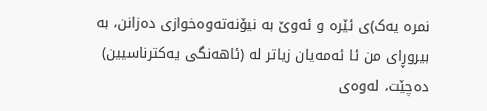نمره‌ یه‌ک)ی ئێره ‌و ئه‌وێ به‌ نیۆنه‌ته‌وه‌خوازی ده‌زانن، به‌ بیروڕای من ئا ئه‌مه‌یان زیاتر له‌ (ئاهه‌نگی یه‌کترناسیین) ده‌چێت، له‌وه‌ی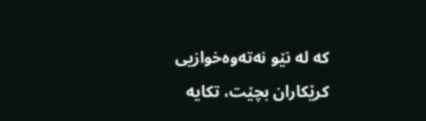که‌ له‌ نێو نه‌ته‌وه‌خوازیی کرێکاران بچێت، تکایه‌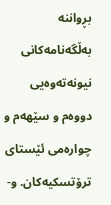بڕواننه‌ به‌ڵگه‌نامه‌کانی نیونه‌ته‌وه‌یی دووه‌م و سێهه‌م و چواره‌می ئێستای ترۆتسکیه‌کان. و-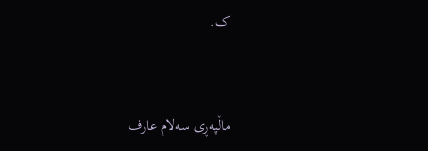ک.


ماڵپه‌ڕی سه‌لام عارف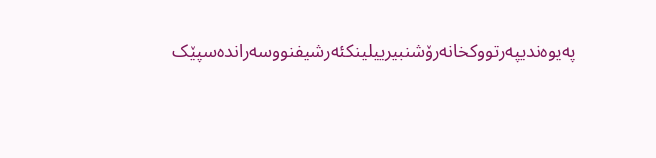په‌یوه‌ندیپه‌رتووکخانه‌رۆشنبیرییلینکئه‌رشیفنووسه‌رانده‌سپێک